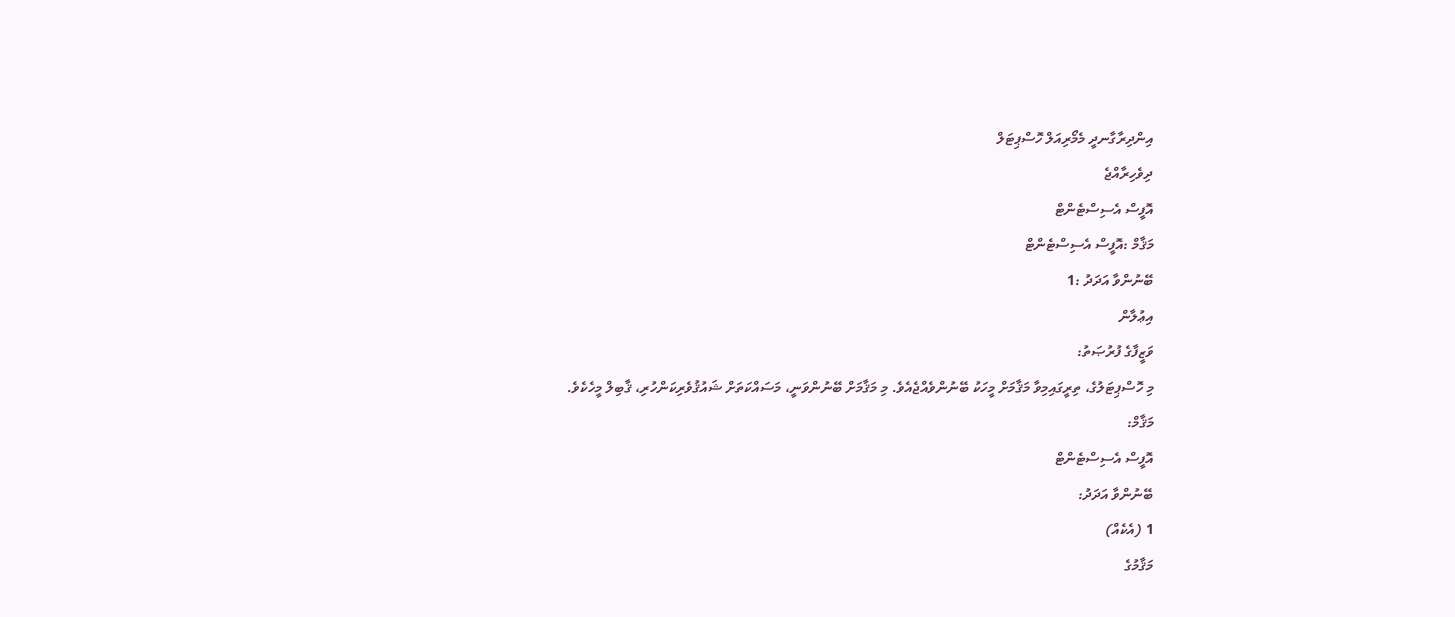އިންދިރާގާނދީ މެމޯރިއަލް ހޮސްޕިޓަލް
ދިވެހިރާއްޖެ
އޮފީސް އެސިސްޓެންޓް
މަޤާމް :އޮފީސް އެސިސްޓެންޓް
ބޭނުންވާ އަދަދު :1
އިޢުލާން
ވަޒީފާގެ ފުރުޞަތު:
މި ހޮސްޕިޓަލުގެ، ތިރީގައިމިވާ މަޤާމަށް މީހަކު ބޭނުންވެއްޖެއެވެ. މި މަޤާމަށް ބޭނުންވަނީ، މަސައްކަތަށް ޝައުޤުވެރިކަންހުރި، ޤާބިލް މީހެކެވެ.
މަޤާމް:
އޮފީސް އެސިސްޓެންޓް
ބޭނުންވާ އަދަދު:
1 (އެކެއް)
މަޤާމުގެ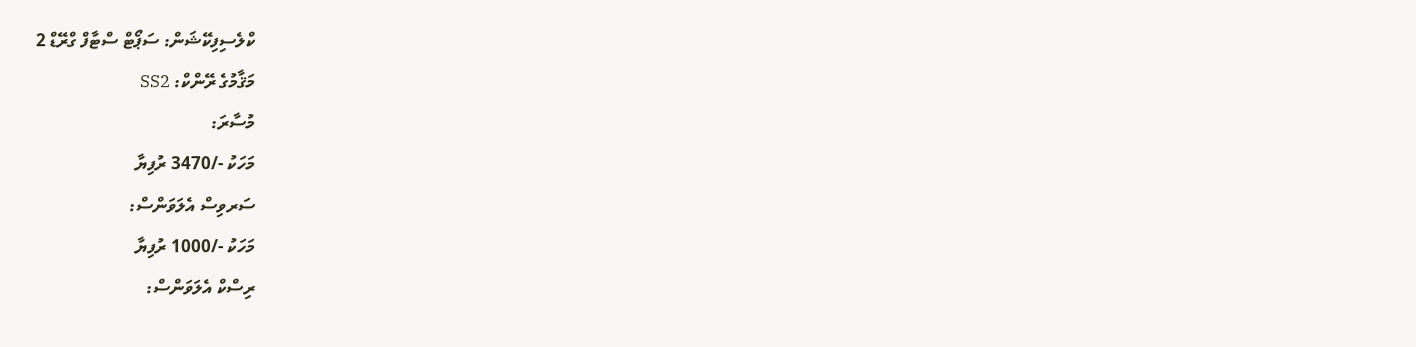ކްލެސިފިކޭޝަން: ސަޕޯޓް ސްޓާފް ގްރޭޑް 2
މަޤާމުގެ ރޭންކް: SS2
މުސާރަ:
މަހަކު -/3470 ރުފިޔާ
ސަރވިސް އެލަވަންސް:
މަހަކު -/1000 ރުފިޔާ
ރިސްކް އެލަވަންސް: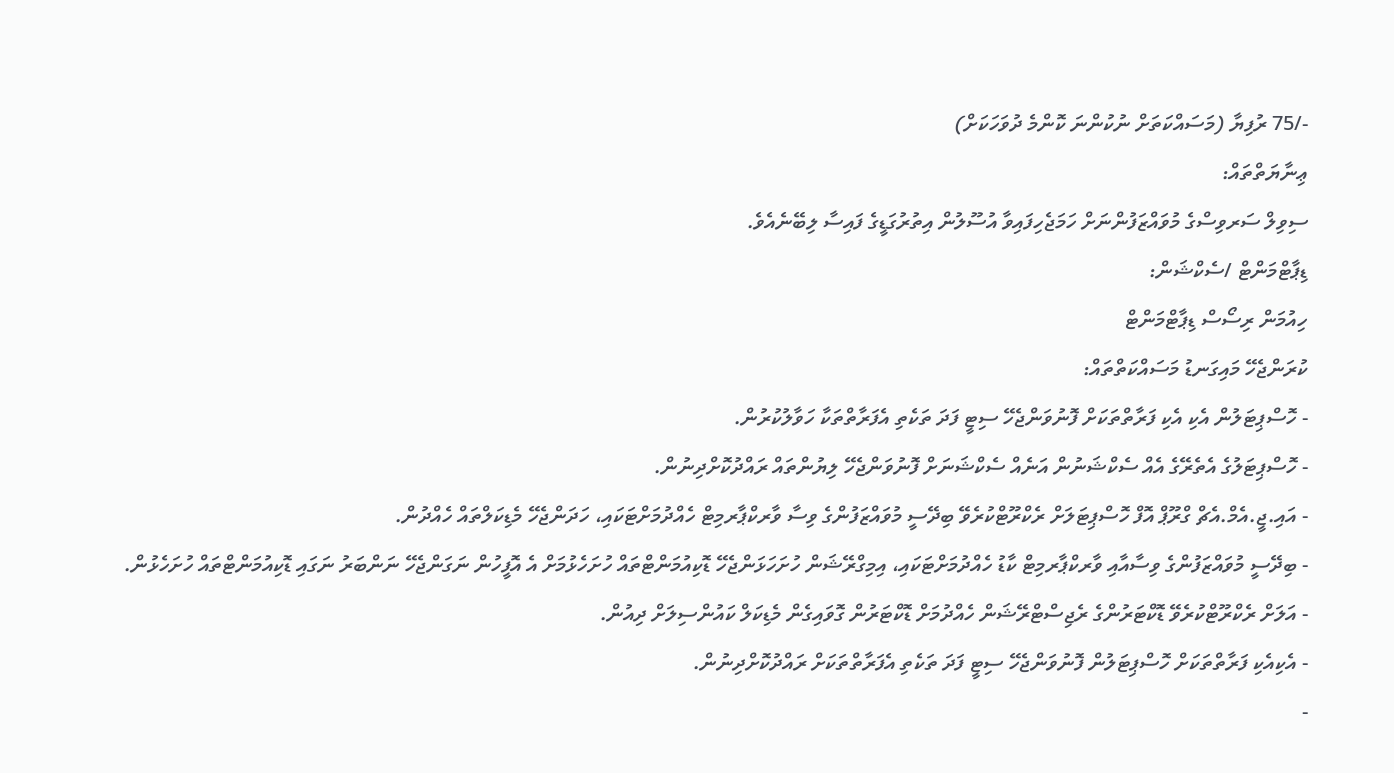-/75 ރުފިޔާ (މަސައްކަތަށް ނުކުންނަ ކޮންމެ ދުވަހަކަށް)
ޢިނާޔަތްތައް:
ސިވިލް ސަރވިސްގެ މުވައްޒަފުންނަށް ހަމަޖެހިފައިވާ އުސޫލުން އިތުރުގަޑީގެ ފައިސާ ލިބޭނެއެވެ.
ޑިޕާޓްމަންޓް /ސެކްޝަން:
ހިއުމަން ރިސޯސް ޑިޕާޓްމަންޓް
ކުރަންޖެހޭ މައިގަނޑު މަސައްކަތްތައް:
- ހޮސްޕިޓަލުން އެކި އެކި ފަރާތްތަކަށް ފޮނުވަންޖެހޭ ސިޓީ ފަދަ ތަކެތި އެފަރާތްތަކާ ހަވާލުކުރުން.
- ހޮސްޕިޓަލުގެ އެތެރޭގެ އެއް ސެކްޝަނުން އަނެއް ސެކްޝަނަށް ފޮނުވަންޖެހޭ ލިޔުންތައް ރައްދުކޮށްދިނުން.
- އައި.ޖީ.އެމް.އެޗް ގްރޫޕް އޮފް ހޮސްޕިޓަލަށް ރެކްރޫޓްކުރެވޭ ބިދޭސީ މުވައްޒަފުންގެ ވިސާ ވާރކްޕާރމިޓް ހެއްދުމަށްޓަކައި، ހަދަންޖެހޭ މެޑިކަލްތައް ހެއްދުން.
- ބިދޭސީ މުވައްޒަފުންގެ ވިސާއާއި ވާރކްޕާރމިޓް ކާޑު ހެއްދުމަށްޓަކައި، އިމިގްރޭޝަން ހުށަހަޅަންޖެހޭ ޑޮކިއުމަންޓްތައް ހުށަހެޅުމަށް އެ އޮފީހުން ނަގަންޖެހޭ ނަންބަރު ނަގައި ޑޮކިއުމަންޓްތައް ހުށަހެޅުން.
- އަލަށް ރެކްރޫޓްކުރެވޭ ޑޮކްޓަރުންގެ ރެޖިސްޓްރޭޝަން ހެއްދުމަށް ޑޮކްޓަރުން ގޮވައިގެން މެޑިކަލް ކައުންސިލަށް ދިއުން.
- އެކިއެކި ފަރާތްތަކަށް ހޮސްޕިޓަލުން ފޮނުވަންޖެހޭ ސިޓީ ފަދަ ތަކެތި އެފަރާތްތަކަށް ރައްދުކޮށްދިނުން.
-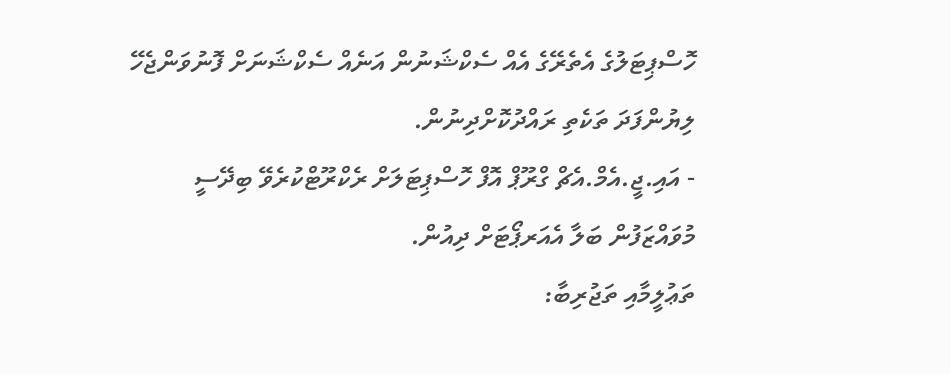ހޮސްޕިޓަލުގެ އެތެރޭގެ އެއް ސެކްޝަނުން އަނެއް ސެކްޝަނަށް ފޮނުވަންޖެހޭ ލިޔުންފަދަ ތަކެތި ރައްދުކޮށްދިނުން.
- އައި.ޖީ.އެމް.އެޗް ގްރޫޕް އޮފް ހޮސްޕިޓަލަށް ރެކްރޫޓްކުރެވޭ ބިދޭސީ މުވައްޒަފުން ބަލާ އެއަރޕޯޓަށް ދިއުން.
ތަޢުލީމާއި ތަޖުރިބާ: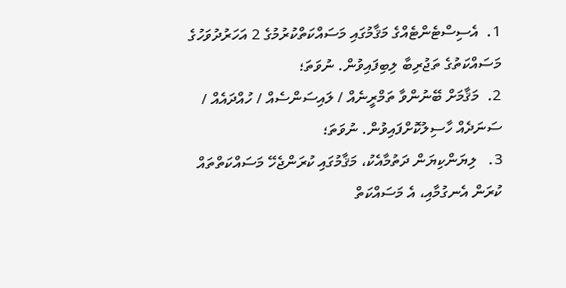1.  އެސިސްޓެންޓެއްގެ މަޤާމުގައި މަސައްކަތްކުރުމުގެ 2 އަހަރުދުވަހުގެ މަސައްކަތުގެ ތަޖުރިބާ ލިބިފައިވުން. ނުވަތަ؛
2.  މަޤާމަށް ބޭނުންވާ ތަމްރީނެއް / ލައިސަންސެއް / ހުއްދައެއް / ސަނަދެއް ހާސިލުކޮށްފައިވުން. ނުވަތަ؛
3.   ލިޔަންކިޔަން ދަތުމާއެކު، މަޤާމުގައި ކުރަންޖެހޭ މަސައްކަތްތައް ކުރަން އެނގުމާއި، އެ މަސައްކަތް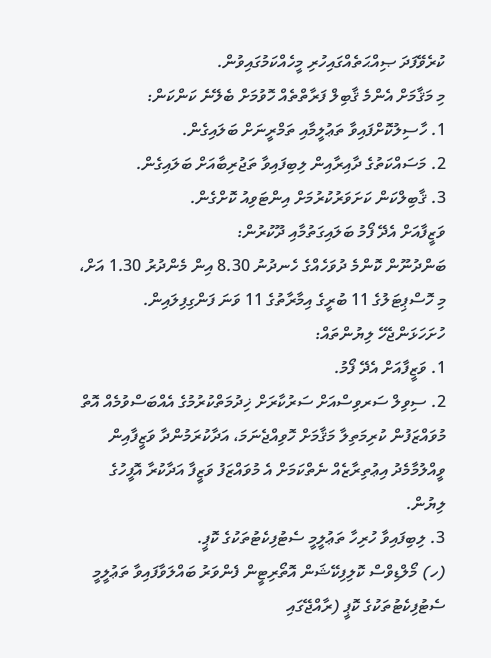ކުރެވޭފަދަ ޞިއްޙަތެއްގައިހުރި މީހެއްކަމުގައިވުން.
މި މަޤާމަށް އެންމެ ޤާބިލް ފަރާތްތެއް ހޮވުމަށް ބެލޭނެ ކަންކަން:
1. ހާސިލުކޮށްފައިވާ ތަޢުލީމާއި ތަމްރީނަށް ބަލައިގެން.
2. މަސައްކަތުގެ ދާއިރާއިން ލިބިފައިވާ ތަޖުރިބާއަށް ބަލައިގެން.
3. ޤާބިލްކަން ކަށަވަރުކުރުމަށް އިންޓަވިއު ކޮށްގެން.
ވަޒީފާއަށް އެދޭ ފޯމު ބަލައިގަތުމާއި ދޫކުރުން:
ބަންދުނޫން ކޮންމެ ދުވަހެއްގެ ހެނދުނު 8.30 އިން މެންދުރު 1.30 އަށް، މި ހޮސްޕިޓަލުގެ 11 ބުރީގެ އިމާރާތުގެ 11 ވަނަ ފަންގިފިލައިން.
ހުށަހަޅަންޖެހޭ ލިޔުންތައް:
1. ވަޒީފާއަށް އެދޭ ފޯމު.
2. ސިވިލް ސަރވިސްއަށް ސަރުކާރަށް ޚިދުމަތްކުރުމުގެ އެއްބަސްވުމެއް އޮތް މުވައްޒަފުން ކުރިމަތިލާ މަޤާމަށް ހޮވިއްޖެނަމަ، އަދާކުރަމުންދާ ވަޒީފާއިން ވީއްލުމާމެދު އިޢުތިރާޒެއް ނެތްކަމަށް އެ މުވައްޒަފު ވަޒީފާ އަދާކުރާ އޮފީހުގެ ލިޔުން.
3. ލިބިފައިވާ ހުރިހާ ތަޢުލީމީ ސެޓުފިކެޓުތަކުގެ ކޮޕީ.
(ހ) މޯލްޑިވްސް ކޮލިފިކޭޝަން އޮތޯރިޓީން ފެންވަރު ބައްލަވާފައިވާ ތަޢުލީމީ ސެޓުފިކެޓުތަކުގެ ކޮޕީ (ރާއްޖޭގައި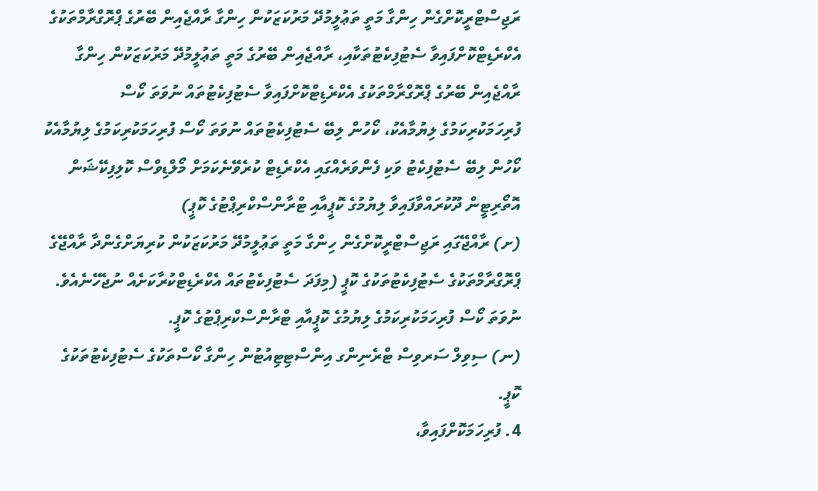ރަޖިސްޓްރީކޮށްގެން ހިންގާ މަތީ ތަޢުލީމުދޭ މަރުކަޒަކުން ހިންގާ ރާއްޖެއިން ބޭރުގެ ޕްރޮގްރާމްތަކުގެ އެކްރެޑިޓްކޮށްފައިވާ ސެޓުފިކެޓުތަކާއި، ރާއްޖެއިން ބޭރުގެ މަތީ ތަޢުލީމުދޭ މަރުކަޒަކުން ހިންގާ ރާއްޖެއިން ބޭރުގެ ޕްރޮގްރާމްތަކުގެ އެކްރެޑިޓްކޮށްފައިވާ ސެޓުފިކެޓުތައް ނުވަތަ ކޯސް ފުރިހަމަކުރިކަމުގެ ލިޔުމާއެކު، ކޯހުން ލިބޭ ސެޓުފިކެޓުތައް ނުވަތަ ކޯސް ފުރިހަމަކުރިކަމުގެ ލިޔުމާއެކު ކޯހުން ލިބޭ ސެޓުފިކެޓު ވަކި ފެންވަރެއްގައި އެކްރެޑިޓް ކުރެވޭނެކަމަށް މޯލްޑިވްސް ކޮލިފިކޭޝަން އޮތޯރިޓީން ދޫކުރައްވާފައިވާ ލިޔުމުގެ ކޮޕީއާއި ޓްރާންސްކްރިޕްޓުގެ ކޮޕީ)
(ށ) ރާއްޖޭގައި ރަޖިސްޓްރީކޮށްގެން ހިންގާ މަތީ ތަޢުލީމުދޭ މަރުކަޒަކުން ކުރިޔަށްގެންދާ ރާއްޖޭގެ ޕްރޮގްރާމްތަކުގެ ސެޓުފިކެޓުތަކުގެ ކޮޕީ (މިފަދަ ސެޓުފިކެޓުތައް އެކްރެޑިޓްކުރާކަށެއް ނުޖެހޭނެއެވެ. ނުވަތަ ކޯސް ފުރިހަމަކުރިކަމުގެ ލިޔުމުގެ ކޮޕީއާއި ޓްރާންސްކްރިޕްޓުގެ ކޮޕީ.
(ނ) ސިވިލް ސަރވިސް ޓްރެނިންގ އިންސްޓިޓިއުޓުން ހިންގާ ކޯސްތަކުގެ ސެޓުފިކެޓުތަކުގެ ކޮޕީ.
4. ފުރިހަމަކޮށްފައިވާ،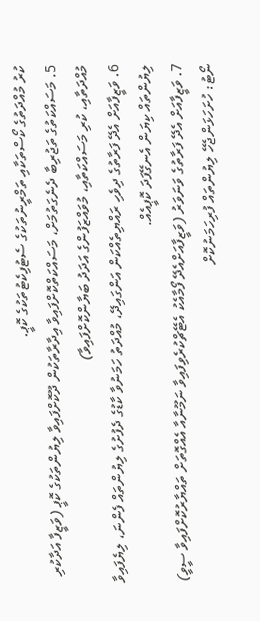ކުރު މުއްދަތުގެ ކޯސްތަކާއި ތަމްރީނުތަކުގެ ސެޓުފިކެޓުތަކުގެ ކޮޕީ.
5. މަސައްކަތުގެ ތަޖުރިބާ ދެނެގަތުމަށް، މަސައްކަތްކޮށްފައިވާ އިދާރާތަކުން ދޫކޮށްފައިވާ ލިޔުންތަކުގެ ކޮޕީ (ވަޒީފާ އަދާކުރި މުއްދަތާއި، ކުރި މަސައްކަތާއި، މުވައްޒަފުންގެ އަދަދު ބަޔާންކޮށްފައިވާ)
6. ވަޒީފާއަށް އެދޭ ފަރާތުގެ ދިވެހި ރައްޔިތެއްކަން އަންގައިދޭ، މުއްދަތު ހަމަނުވާ ކާޑުގެ ދެފުށުގެ ލިޔުންތައް ފެންނަ، ލިޔެފައިވާ ލިޔުންތައް ކިޔަން އެނގޭފަދަ ކޮޕީއެއް.
7. ވަޒީފާއަށް އެދޭ ފަރާތުގެ ވަނަވަރު (ވަޒީފާއަށްއެދޭ ފޯމާއެކު އެޓޭޗްކުރެވިފައިވާ ނަމޫނާއާ އެއްގޮތަށް ތައްޔާރުކޮށްފައިވާ ސީވީ)
ނޯޓު: ހުށަހަޅަންޖެހޭ ލިޔުންތައް ފުރިހަމަނުކޮށް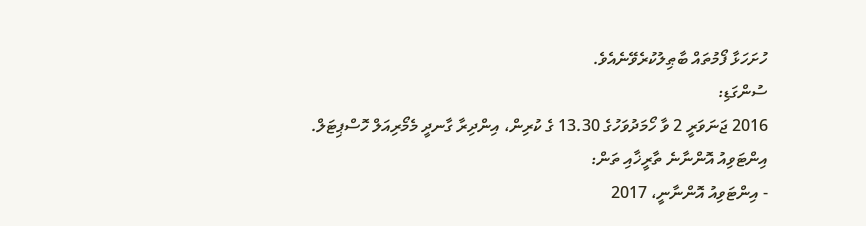ހުށަހަޅާ ފޯމުތައް ބާޠިލުކުރެވޭނެއެވެ.
ސުންގަޑި:
2016 ޖަނަވަރީ 2 ވާ ހޯމަދުވަހުގެ 13.30 ގެ ކުރިން، އިންދިރާ ގާނދީ މެމޯރިއަލް ހޮސްޕިޓަލް.
އިންޓަވިއު އޮންނާނެ ތާރީޚާއި ތަން:
- އިންޓަވިއު އޮންނާނީ، 2017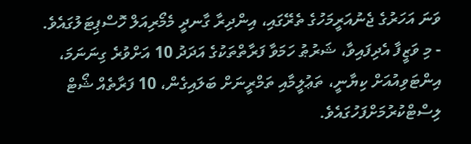ވަނަ އަހަރުގެ ޖެނުއަރީމަހުގެ ތެރޭގައި، އިންދިރާ ގާނދީ މެމޯރިއަލް ހޮސްޕިޓަލުގައެވެ.
- މި ވަޒީފާ އެދިފައިވާ، ޝަރުޠު ހަމަވާ ފަރާތްތަކުގެ އަދަދު 10 އަށްވުރެ ގިނަނަމަ، އިންޓަވިއުއަށް ކިޔާނީ، ތަޢުލީމާއި ތަމްރީނަށް ބަލައިގެން، 10 ފަރާތެއް ޝޯޓް ލިސްޓްކުރުމަށްފަހުގައެވެ.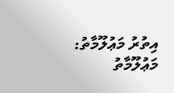އިތުރު މަޢުލޫމާތު:
މަޢުލޫމާތު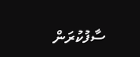ސާފުކުރަން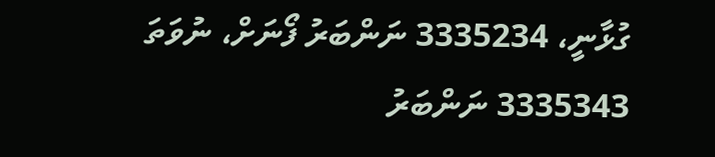ގުޅާނީ، 3335234 ނަންބަރު ފޯނަށް، ނުވަތަ 3335343 ނަންބަރު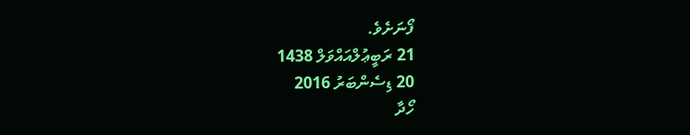ފޯނަށެވެ.
21 ރަބީޢުލްއައްވަލް 1438
20 ޑިސެންބަރު 2016
ހޯދާ